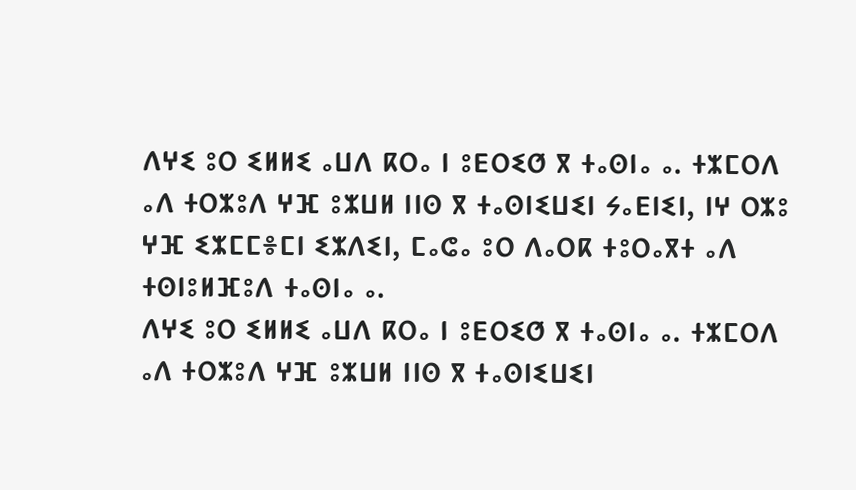ⴷⵖⵉ ⵓⵔ ⵉⵍⵍⵉ ⴰⵡⴷ ⴽⵔⴰ ⵏ ⵓⴹⵔⵉⵚ ⴳ ⵜⴰⵙⵏⴰ ⴰ. ⵜⵣⵎⵔⴷ ⴰⴷ ⵜⵔⵣⵓⴷ ⵖⴼ ⵓⵣⵡⵍ ⵏⵏⵙ ⴳ ⵜⴰⵙⵏⵉⵡⵉⵏ ⵢⴰⴹⵏⵉⵏ, ⵏⵖ ⵔⵣⵓ ⵖⴼ ⵉⵣⵎⵎⴻⵎⵏ ⵉⵣⴷⵉⵏ, ⵎⴰⵛⴰ ⵓⵔ ⴷⴰⵔⴽ ⵜⵓⵔⴰⴳⵜ ⴰⴷ ⵜⵙⵏⵓⵍⴼⵓⴷ ⵜⴰⵙⵏⴰ ⴰ.
ⴷⵖⵉ ⵓⵔ ⵉⵍⵍⵉ ⴰⵡⴷ ⴽⵔⴰ ⵏ ⵓⴹⵔⵉⵚ ⴳ ⵜⴰⵙⵏⴰ ⴰ. ⵜⵣⵎⵔⴷ ⴰⴷ ⵜⵔⵣⵓⴷ ⵖⴼ ⵓⵣⵡⵍ ⵏⵏⵙ ⴳ ⵜⴰⵙⵏⵉⵡⵉⵏ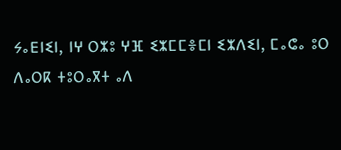ⵢⴰⴹⵏⵉⵏ, ⵏⵖ ⵔⵣⵓ ⵖⴼ ⵉⵣⵎⵎⴻⵎⵏ ⵉⵣⴷⵉⵏ, ⵎⴰⵛⴰ ⵓⵔ ⴷⴰⵔⴽ ⵜⵓⵔⴰⴳⵜ ⴰⴷ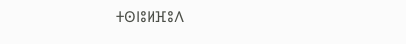ⵜⵙⵏⵓⵍⴼⵓⴷ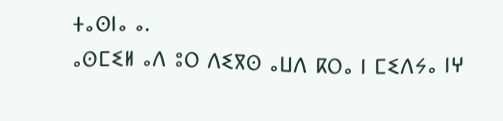ⵜⴰⵙⵏⴰ ⴰ.
ⴰⵙⵎⵉⵍ ⴰⴷ ⵓⵔ ⴷⵉⴳⵙ ⴰⵡⴷ ⴽⵔⴰ ⵏ ⵎⵉⴷⵢⴰ ⵏⵖ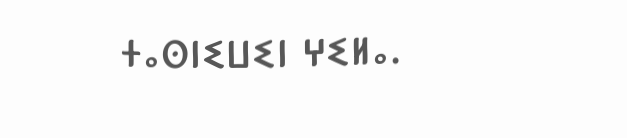ⵜⴰⵙⵏⵉⵡⵉⵏ ⵖⵉⵍⴰ.